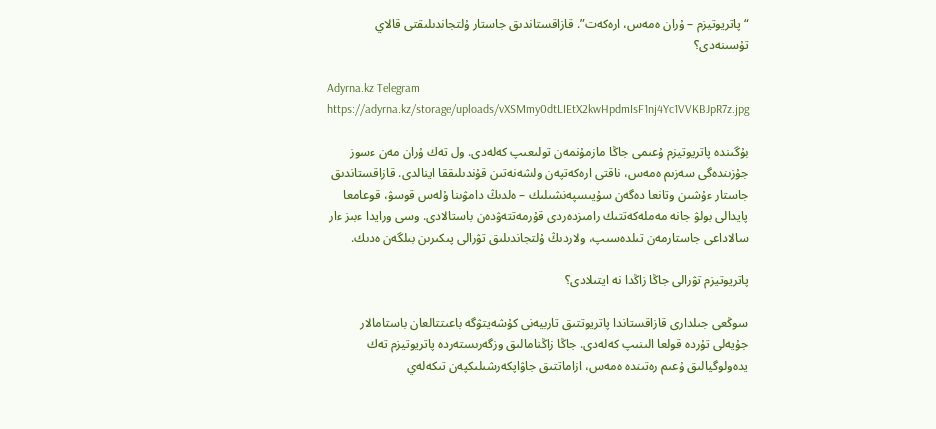“پاتريوتيزم – ۇران ەمەس، ارەكەت”. قازاقستاندىق جاستار ۇلتجاندىلىقتى قالاي تۇسىنەدى؟

Adyrna.kz Telegram
https://adyrna.kz/storage/uploads/vXSMmy0dtLIEtX2kwHpdmIsF1nj4Yc1VVKBJpR7z.jpg

بۇگىندە پاتريوتيزم ۇعىمى جاڭا مازمۇنمەن تولىعىپ كەلەدى. ول تەك ۇران مەن ءسوز جۇزىندەگى سەزىم ەمەس، ناقتى ارەكەتپەن ولشەنەتىن قۇندىلىققا اينالدى. قازاقستاندىق جاستار ءۇشىن وتانعا دەگەن سۇيىسپەنشىلىك – ەلدىڭ دامۋىنا ۇلەس قوسۋ، قوعامعا پايدالى بولۋ جانە مەملەكەتتىك رامىزدەردى قۇرمەتتەۋدەن باستالادى. وسى ورايدا ءبىز ءار سالاداعى جاستارمەن تىلدەسىپ، ولاردىڭ ۇلتجاندىلىق تۋرالى پىكىرىن بىلگەن ەدىك.

پاتريوتيزم تۋرالى جاڭا زاڭدا نە ايتىلادى؟

سوڭعى جىلدارى قازاقستاندا پاتريوتتىق تاربيەنى كۇشەيتۋگە باعىتتالعان باستامالار جۇيەلى تۇردە قولعا الىنىپ كەلەدى. جاڭا زاڭنامالىق وزگەرىستەردە پاتريوتيزم تەك يدەولوگيالىق ۇعىم رەتىندە ەمەس، ازاماتتىق جاۋاپكەرشىلىكپەن تىكەلەي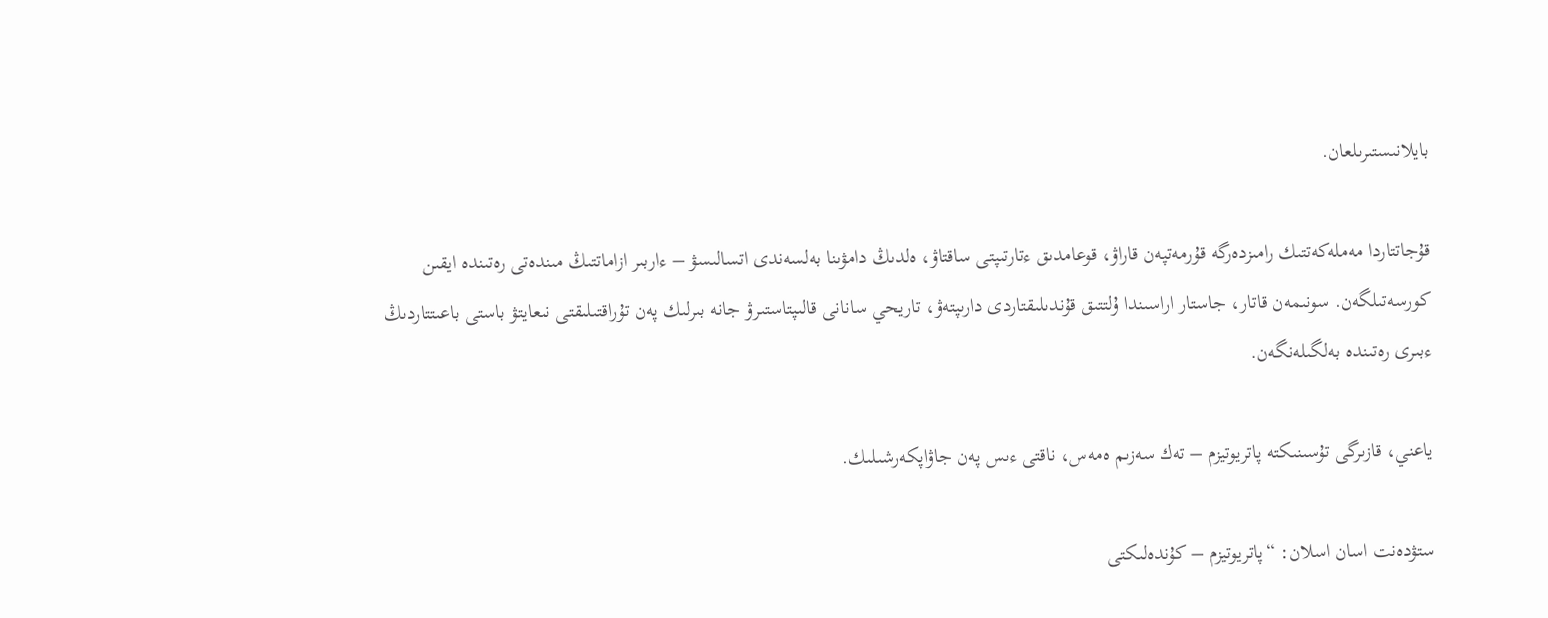بايلانىستىرىلعان.

قۇجاتتاردا مەملەكەتتىك رامىزدەرگە قۇرمەتپەن قاراۋ، قوعامدىق ءتارتىپتى ساقتاۋ، ەلدىڭ دامۋىنا بەلسەندى اتسالىسۋ – ءاربىر ازاماتتىڭ مىندەتى رەتىندە ايقىن كورسەتىلگەن. سونىمەن قاتار، جاستار اراسىندا ۇلتتىق قۇندىلىقتاردى دارىپتەۋ، تاريحي سانانى قالىپتاستىرۋ جانە بىرلىك پەن تۇراقتىلىقتى نىعايتۋ باستى باعىتتاردىڭ ءبىرى رەتىندە بەلگىلەنگەن.

ياعني، قازىرگى تۇسىنىكتە پاتريوتيزم – تەك سەزىم ەمەس، ناقتى ءىس پەن جاۋاپكەرشىلىك.

ستۋدەنت اسان اسلان: “پاتريوتيزم – كۇندەلىكتى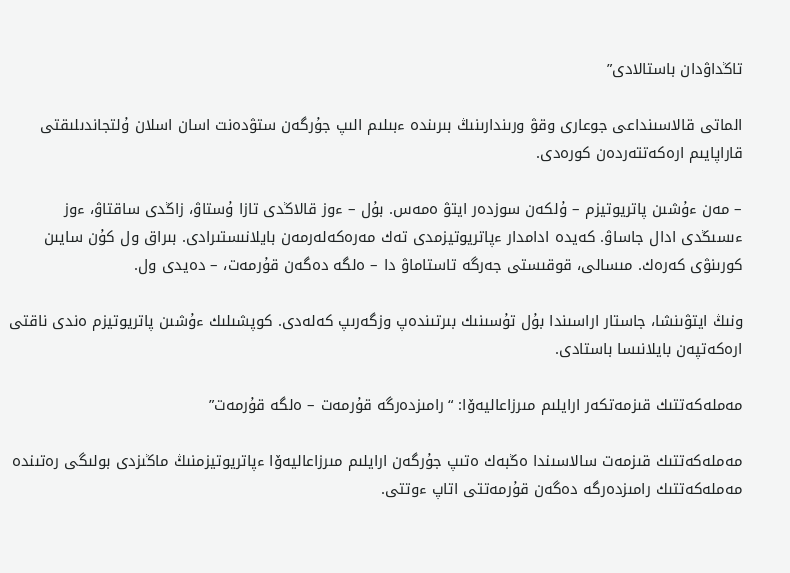تاڭداۋدان باستالادى”

الماتى قالاسىنداعى جوعارى وقۋ ورىندارىنىڭ بىرىندە ءبىلىم الىپ جۇرگەن ستۋدەنت اسان اسلان ۇلتجاندىلىقتى قاراپايىم ارەكەتتەردەن كورەدى.

– مەن ءۇشىن پاتريوتيزم – ۇلكەن سوزدەر ايتۋ ەمەس. بۇل – ءوز قالاڭدى تازا ۇستاۋ، زاڭدى ساقتاۋ، ءوز ءىسىڭدى ادال جاساۋ. كەيدە ادامدار ءپاتريوتيزمدى تەك مەرەكەلەرمەن بايلانىستىرادى. بىراق ول كۇن سايىن كورىنۋى كەرەك. مىسالى، قوقىستى جەرگە تاستاماۋ دا – ەلگە دەگەن قۇرمەت، – دەيدى ول.

ونىڭ ايتۋىنشا، جاستار اراسىندا بۇل تۇسىنىك بىرتىندەپ وزگەرىپ كەلەدى. كوپشىلىك ءۇشىن پاتريوتيزم ەندى ناقتى ارەكەتپەن بايلانىسا باستادى.

مەملەكەتتىك قىزمەتكەر ارايلىم مىرزاعاليەۆا: “رامىزدەرگە قۇرمەت – ەلگە قۇرمەت”

مەملەكەتتىك قىزمەت سالاسىندا ەڭبەك ەتىپ جۇرگەن ارايلىم مىرزاعاليەۆا ءپاتريوتيزمنىڭ ماڭىزدى بولىگى رەتىندە مەملەكەتتىك رامىزدەرگە دەگەن قۇرمەتتى اتاپ ءوتتى.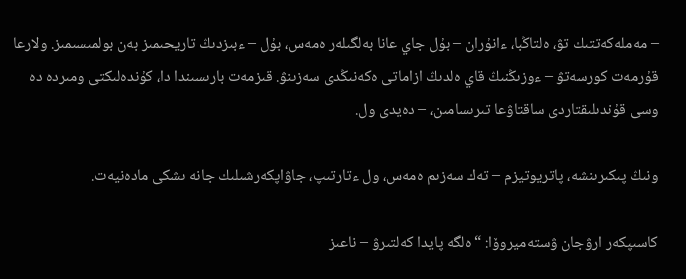– مەملەكەتتىك تۋ، ەلتاڭبا، ءانۇران – بۇل جاي عانا بەلگىلەر ەمەس، بۇل – ءبىزدىڭ تاريحىمىز بەن بولمىسىمىز. ولارعا قۇرمەت كورسەتۋ – ءوزىڭنىڭ قاي ەلدىڭ ازاماتى ەكەنىڭدى سەزىنۋ. قىزمەت بارىسىندا دا، كۇندەلىكتى ومىردە دە وسى قۇندىلىقتاردى ساقتاۋعا تىرىسامىن، – دەيدى ول.

ونىڭ پىكىرىنشە، پاتريوتيزم – تەك سەزىم ەمەس، ول ءتارتىپ، جاۋاپكەرشىلىك جانە ىشكى مادەنيەت.

كاسىپكەر ارۋجان ۋستەميروۆا: “ەلگە پايدا كەلتىرۋ – ناعىز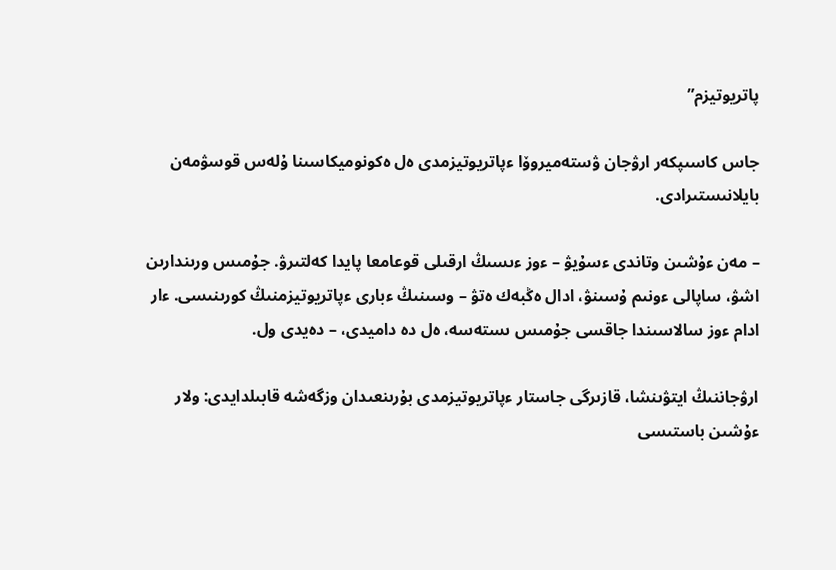پاتريوتيزم”

جاس كاسىپكەر ارۋجان ۋستەميروۆا ءپاتريوتيزمدى ەل ەكونوميكاسىنا ۇلەس قوسۋمەن بايلانىستىرادى.

– مەن ءۇشىن وتاندى ءسۇيۋ – ءوز ءىسىڭ ارقىلى قوعامعا پايدا كەلتىرۋ. جۇمىس ورىندارىن اشۋ، ساپالى ءونىم ۇسىنۋ، ادال ەڭبەك ەتۋ – وسىنىڭ ءبارى ءپاتريوتيزمنىڭ كورىنىسى. ءار ادام ءوز سالاسىندا جاقسى جۇمىس ىستەسە، ەل دە داميدى، – دەيدى ول.

ارۋجاننىڭ ايتۋىنشا، قازىرگى جاستار ءپاتريوتيزمدى بۇرىنعىدان وزگەشە قابىلدايدى: ولار ءۇشىن باستىسى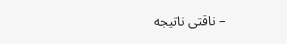– ناقتى ناتيجە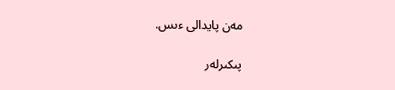مەن پايدالى ءىس.

پىكىرلەر